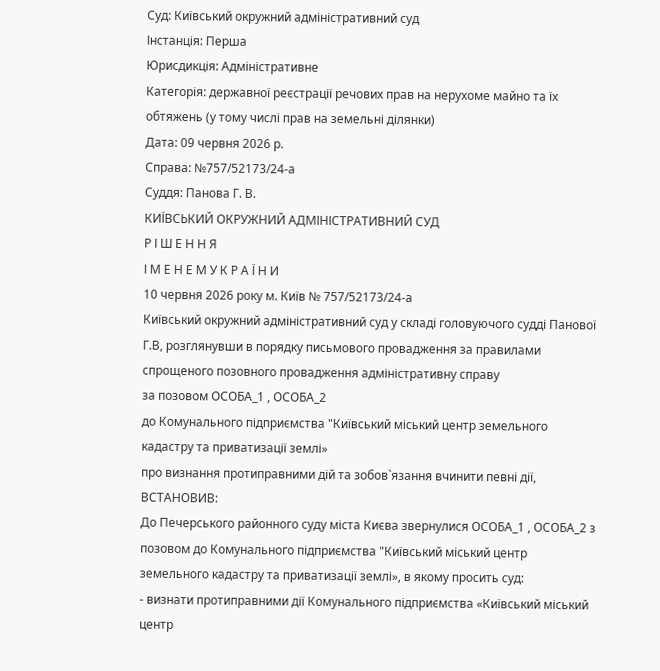Суд: Київський окружний адміністративний суд
Інстанція: Перша
Юрисдикція: Адміністративне
Категорія: державної реєстрації речових прав на нерухоме майно та їх обтяжень (у тому числі прав на земельні ділянки)
Дата: 09 червня 2026 р.
Справа: №757/52173/24-а
Суддя: Панова Г. В.
КИЇВСЬКИЙ ОКРУЖНИЙ АДМІНІСТРАТИВНИЙ СУД
Р І Ш Е Н Н Я
І М Е Н Е М У К Р А Ї Н И
10 червня 2026 року м. Київ № 757/52173/24-а
Київський окружний адміністративний суд у складі головуючого судді Панової Г.В, розглянувши в порядку письмового провадження за правилами спрощеного позовного провадження адміністративну справу
за позовом ОСОБА_1 , ОСОБА_2
до Комунального підприємства "Київський міський центр земельного кадастру та приватизації землі»
про визнання протиправними дій та зобов`язання вчинити певні дії,
ВСТАНОВИВ:
До Печерського районного суду міста Києва звернулися ОСОБА_1 , ОСОБА_2 з позовом до Комунального підприємства "Київський міський центр земельного кадастру та приватизації землі», в якому просить суд:
- визнати протиправними дії Комунального підприємства «Київський міський центр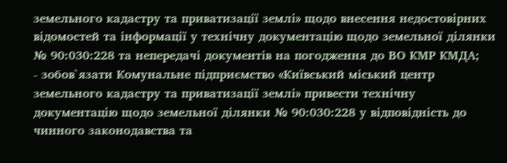земельного кадастру та приватизації землі» щодо внесення недостовірних відомостей та інформації у технічну документацію щодо земельної ділянки № 90:030:228 та непередачі документів на погодження до ВО КМР КМДА;
- зобов`язати Комунальне підприємство «Київський міський центр земельного кадастру та приватизації землі» привести технічну документацію щодо земельної ділянки № 90:030:228 у відповідність до чинного законодавства та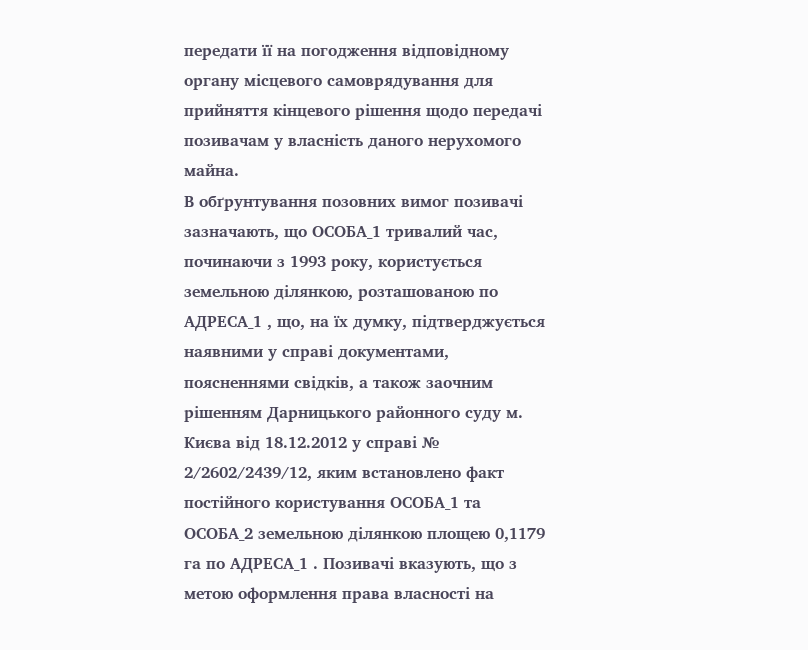передати її на погодження відповідному органу місцевого самоврядування для прийняття кінцевого рішення щодо передачі позивачам у власність даного нерухомого майна.
В обґрунтування позовних вимог позивачі зазначають, що ОСОБА_1 тривалий час, починаючи з 1993 року, користується земельною ділянкою, розташованою по АДРЕСА_1 , що, на їх думку, підтверджується наявними у справі документами, поясненнями свідків, а також заочним рішенням Дарницького районного суду м. Києва від 18.12.2012 у справі № 2/2602/2439/12, яким встановлено факт постійного користування ОСОБА_1 та ОСОБА_2 земельною ділянкою площею 0,1179 га по АДРЕСА_1 . Позивачі вказують, що з метою оформлення права власності на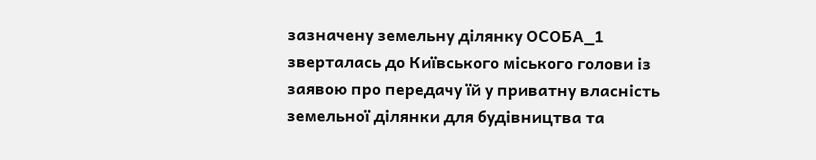зазначену земельну ділянку ОСОБА_1 зверталась до Київського міського голови із заявою про передачу їй у приватну власність земельної ділянки для будівництва та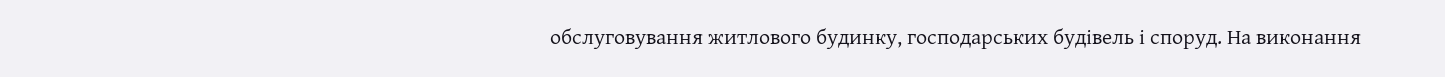обслуговування житлового будинку, господарських будівель і споруд. На виконання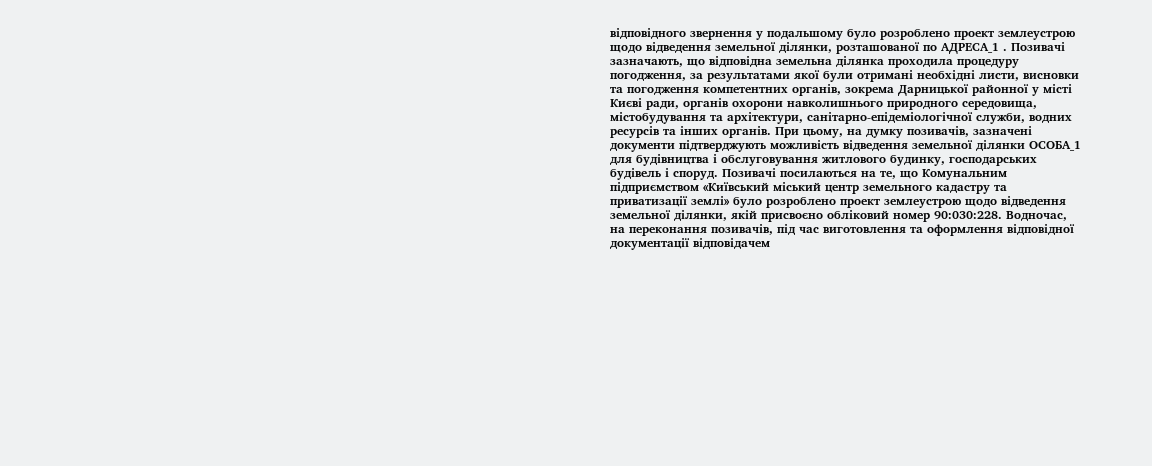відповідного звернення у подальшому було розроблено проект землеустрою щодо відведення земельної ділянки, розташованої по АДРЕСА_1 . Позивачі зазначають, що відповідна земельна ділянка проходила процедуру погодження, за результатами якої були отримані необхідні листи, висновки та погодження компетентних органів, зокрема Дарницької районної у місті Києві ради, органів охорони навколишнього природного середовища, містобудування та архітектури, санітарно-епідеміологічної служби, водних ресурсів та інших органів. При цьому, на думку позивачів, зазначені документи підтверджують можливість відведення земельної ділянки ОСОБА_1 для будівництва і обслуговування житлового будинку, господарських будівель і споруд. Позивачі посилаються на те, що Комунальним підприємством «Київський міський центр земельного кадастру та приватизації землі» було розроблено проект землеустрою щодо відведення земельної ділянки, якій присвоєно обліковий номер 90:030:228. Водночас, на переконання позивачів, під час виготовлення та оформлення відповідної документації відповідачем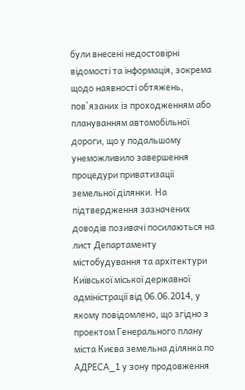були внесені недостовірні відомості та інформація, зокрема щодо наявності обтяжень, пов`язаних із проходженням або плануванням автомобільної дороги, що у подальшому унеможливило завершення процедури приватизації земельної ділянки. На підтвердження зазначених доводів позивачі посилаються на лист Департаменту містобудування та архітектури Київської міської державної адміністрації від 06.06.2014, у якому повідомлено, що згідно з проектом Генерального плану міста Києва земельна ділянка по АДРЕСА_1 у зону продовження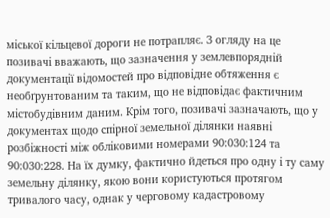міської кільцевої дороги не потрапляє. З огляду на це позивачі вважають, що зазначення у землевпорядній документації відомостей про відповідне обтяження є необґрунтованим та таким, що не відповідає фактичним містобудівним даним. Крім того, позивачі зазначають, що у документах щодо спірної земельної ділянки наявні розбіжності між обліковими номерами 90:030:124 та 90:030:228. На їх думку, фактично йдеться про одну і ту саму земельну ділянку, якою вони користуються протягом тривалого часу, однак у черговому кадастровому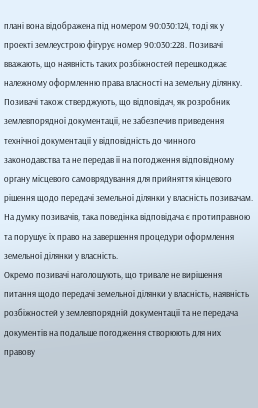плані вона відображена під номером 90:030:124, тоді як у проекті землеустрою фігурує номер 90:030:228. Позивачі вважають, що наявність таких розбіжностей перешкоджає належному оформленню права власності на земельну ділянку. Позивачі також стверджують, що відповідач, як розробник землевпорядної документації, не забезпечив приведення технічної документації у відповідність до чинного законодавства та не передав її на погодження відповідному органу місцевого самоврядування для прийняття кінцевого рішення щодо передачі земельної ділянки у власність позивачам. На думку позивачів, така поведінка відповідача є протиправною та порушує їх право на завершення процедури оформлення земельної ділянки у власність.
Окремо позивачі наголошують, що тривале не вирішення питання щодо передачі земельної ділянки у власність, наявність розбіжностей у землевпорядній документації та не передача документів на подальше погодження створюють для них правову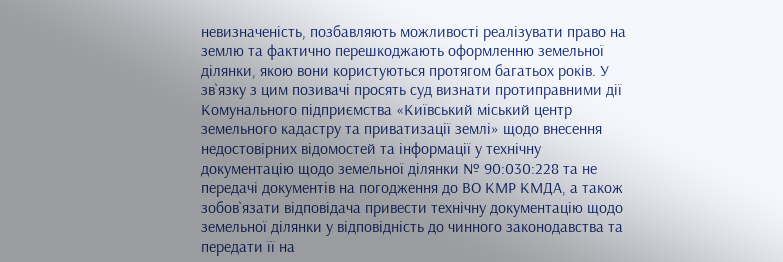невизначеність, позбавляють можливості реалізувати право на землю та фактично перешкоджають оформленню земельної ділянки, якою вони користуються протягом багатьох років. У зв`язку з цим позивачі просять суд визнати протиправними дії Комунального підприємства «Київський міський центр земельного кадастру та приватизації землі» щодо внесення недостовірних відомостей та інформації у технічну документацію щодо земельної ділянки № 90:030:228 та не передачі документів на погодження до ВО КМР КМДА, а також зобов`язати відповідача привести технічну документацію щодо земельної ділянки у відповідність до чинного законодавства та передати її на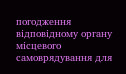погодження відповідному органу місцевого самоврядування для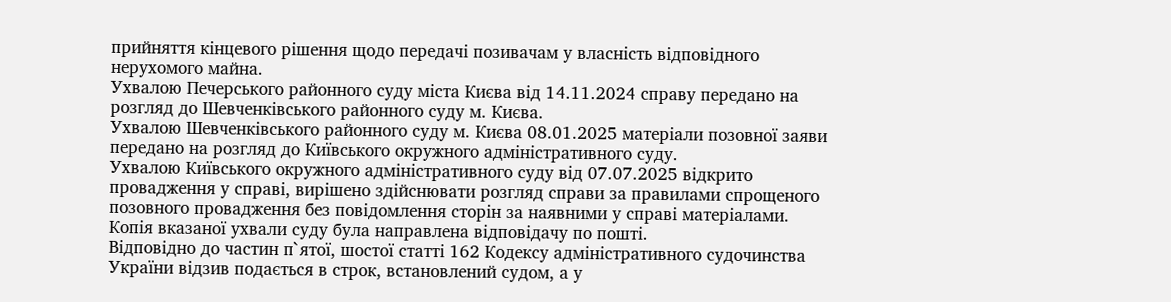прийняття кінцевого рішення щодо передачі позивачам у власність відповідного нерухомого майна.
Ухвалою Печерського районного суду міста Києва від 14.11.2024 справу передано на розгляд до Шевченківського районного суду м. Києва.
Ухвалою Шевченківського районного суду м. Києва 08.01.2025 матеріали позовної заяви передано на розгляд до Київського окружного адміністративного суду.
Ухвалою Київського окружного адміністративного суду від 07.07.2025 відкрито провадження у справі, вирішено здійснювати розгляд справи за правилами спрощеного позовного провадження без повідомлення сторін за наявними у справі матеріалами.
Копія вказаної ухвали суду була направлена відповідачу по пошті.
Відповідно до частин п`ятої, шостої статті 162 Кодексу адміністративного судочинства України відзив подається в строк, встановлений судом, а у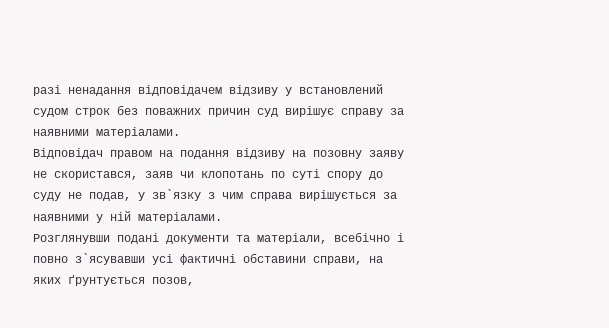разі ненадання відповідачем відзиву у встановлений судом строк без поважних причин суд вирішує справу за наявними матеріалами.
Відповідач правом на подання відзиву на позовну заяву не скористався, заяв чи клопотань по суті спору до суду не подав, у зв`язку з чим справа вирішується за наявними у ній матеріалами.
Розглянувши подані документи та матеріали, всебічно і повно з`ясувавши усі фактичні обставини справи, на яких ґрунтується позов,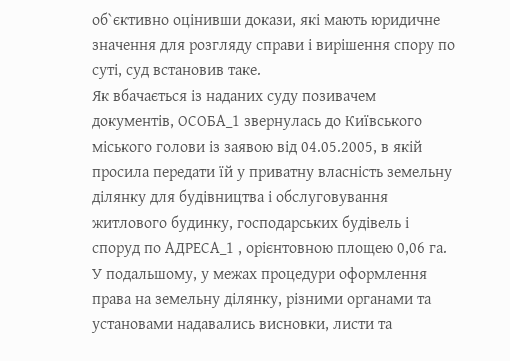об`єктивно оцінивши докази, які мають юридичне значення для розгляду справи і вирішення спору по суті, суд встановив таке.
Як вбачається із наданих суду позивачем документів, ОСОБА_1 звернулась до Київського міського голови із заявою від 04.05.2005, в якій просила передати їй у приватну власність земельну ділянку для будівництва і обслуговування житлового будинку, господарських будівель і споруд по АДРЕСА_1 , орієнтовною площею 0,06 га.
У подальшому, у межах процедури оформлення права на земельну ділянку, різними органами та установами надавались висновки, листи та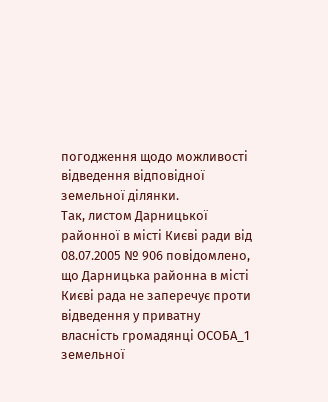погодження щодо можливості відведення відповідної земельної ділянки.
Так, листом Дарницької районної в місті Києві ради від 08.07.2005 № 906 повідомлено, що Дарницька районна в місті Києві рада не заперечує проти відведення у приватну власність громадянці ОСОБА_1 земельної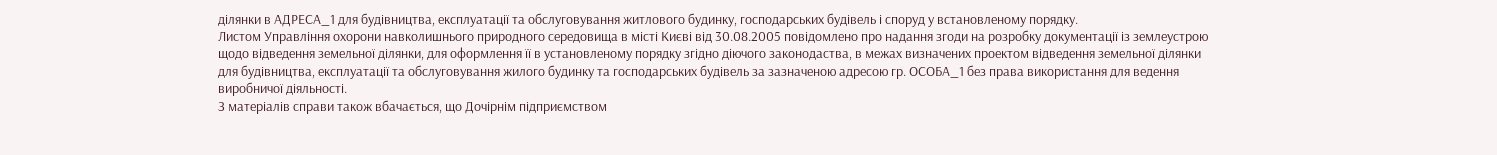ділянки в АДРЕСА_1 для будівництва, експлуатації та обслуговування житлового будинку, господарських будівель і споруд у встановленому порядку.
Листом Управління охорони навколишнього природного середовища в місті Києві від 30.08.2005 повідомлено про надання згоди на розробку документації із землеустрою щодо відведення земельної ділянки, для оформлення її в установленому порядку згідно діючого законодаства, в межах визначених проектом відведення земельної ділянки для будівництва, експлуатації та обслуговування жилого будинку та господарських будівель за зазначеною адресою гр. ОСОБА_1 без права використання для ведення виробничої діяльності.
З матеріалів справи також вбачається, що Дочірнім підприємством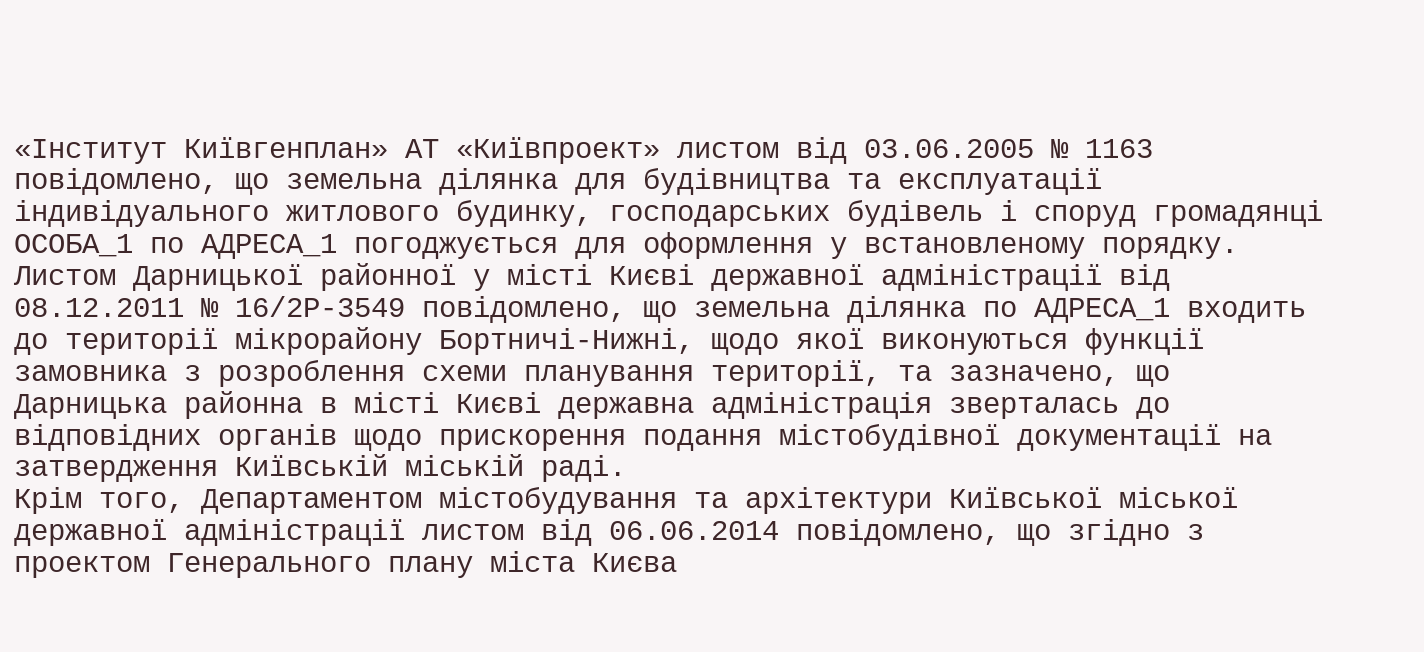«Інститут Київгенплан» АТ «Київпроект» листом від 03.06.2005 № 1163 повідомлено, що земельна ділянка для будівництва та експлуатації індивідуального житлового будинку, господарських будівель і споруд громадянці ОСОБА_1 по АДРЕСА_1 погоджується для оформлення у встановленому порядку.
Листом Дарницької районної у місті Києві державної адміністрації від 08.12.2011 № 16/2Р-3549 повідомлено, що земельна ділянка по АДРЕСА_1 входить до території мікрорайону Бортничі-Нижні, щодо якої виконуються функції замовника з розроблення схеми планування території, та зазначено, що Дарницька районна в місті Києві державна адміністрація зверталась до відповідних органів щодо прискорення подання містобудівної документації на затвердження Київській міській раді.
Крім того, Департаментом містобудування та архітектури Київської міської державної адміністрації листом від 06.06.2014 повідомлено, що згідно з проектом Генерального плану міста Києва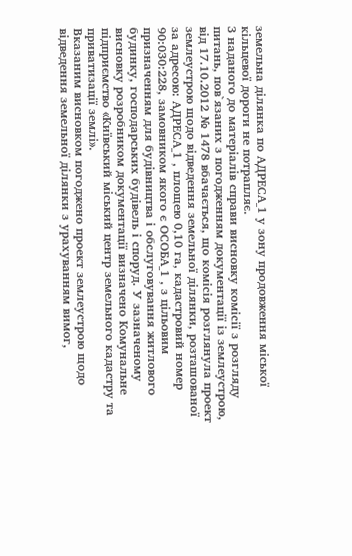земельна ділянка по АДРЕСА_1 у зону продовження міської кільцевої дороги не потрапляє.
З наданого до матеріалів справи висновку комісії з розгляду питань, пов`язаних з погодженням документації із землеустрою, від 17.10.2012 № 1478 вбачається, що комісія розглянула проект землеустрою щодо відведення земельної ділянки, розташованої за адресою: АДРЕСА_1 , площею 0,10 га, кадастровий номер 90:030:228, замовником якого є ОСОБА_1 , з цільовим призначенням для будівництва і обслуговування житлового будинку, господарських будівель і споруд. У зазначеному висновку розробником документації визначено Комунальне підприємство «Київський міський центр земельного кадастру та приватизації землі».
Вказаним висновком погоджено проект землеустрою щодо відведення земельної ділянки з урахуванням вимог,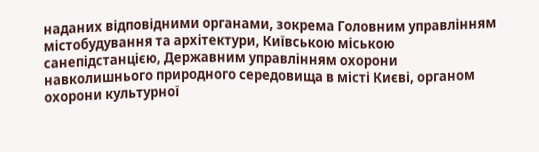наданих відповідними органами, зокрема Головним управлінням містобудування та архітектури, Київською міською санепідстанцією, Державним управлінням охорони навколишнього природного середовища в місті Києві, органом охорони культурної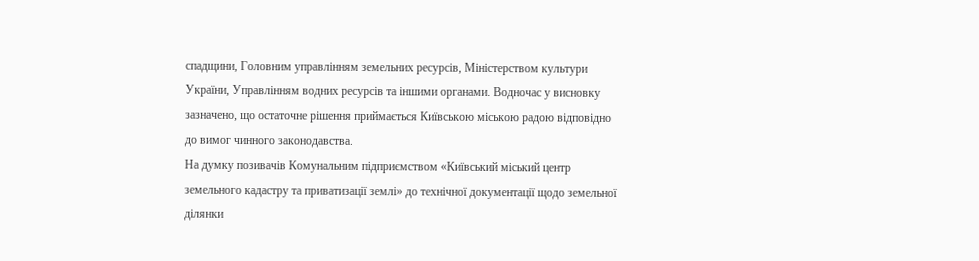спадщини, Головним управлінням земельних ресурсів, Міністерством культури України, Управлінням водних ресурсів та іншими органами. Водночас у висновку зазначено, що остаточне рішення приймається Київською міською радою відповідно до вимог чинного законодавства.
На думку позивачів Комунальним підприємством «Київський міський центр земельного кадастру та приватизації землі» до технічної документації щодо земельної ділянки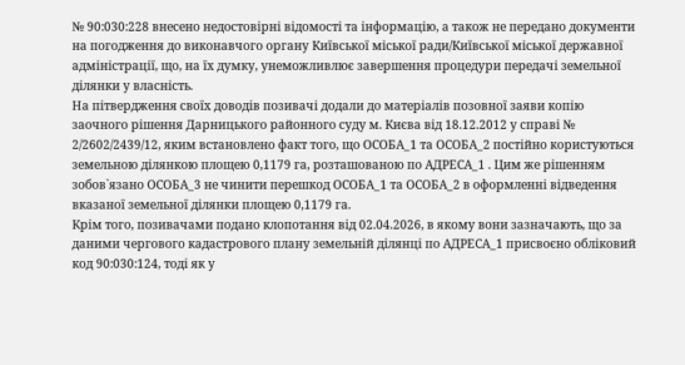№ 90:030:228 внесено недостовірні відомості та інформацію, а також не передано документи на погодження до виконавчого органу Київської міської ради/Київської міської державної адміністрації, що, на їх думку, унеможливлює завершення процедури передачі земельної ділянки у власність.
На пітвердження своїх доводів позивачі додали до матеріалів позовної заяви копію заочного рішення Дарницького районного суду м. Києва від 18.12.2012 у справі № 2/2602/2439/12, яким встановлено факт того, що ОСОБА_1 та ОСОБА_2 постійно користуються земельною ділянкою площею 0,1179 га, розташованою по АДРЕСА_1 . Цим же рішенням зобов`язано ОСОБА_3 не чинити перешкод ОСОБА_1 та ОСОБА_2 в оформленні відведення вказаної земельної ділянки площею 0,1179 га.
Крім того, позивачами подано клопотання від 02.04.2026, в якому вони зазначають, що за даними чергового кадастрового плану земельній ділянці по АДРЕСА_1 присвоєно обліковий код 90:030:124, тоді як у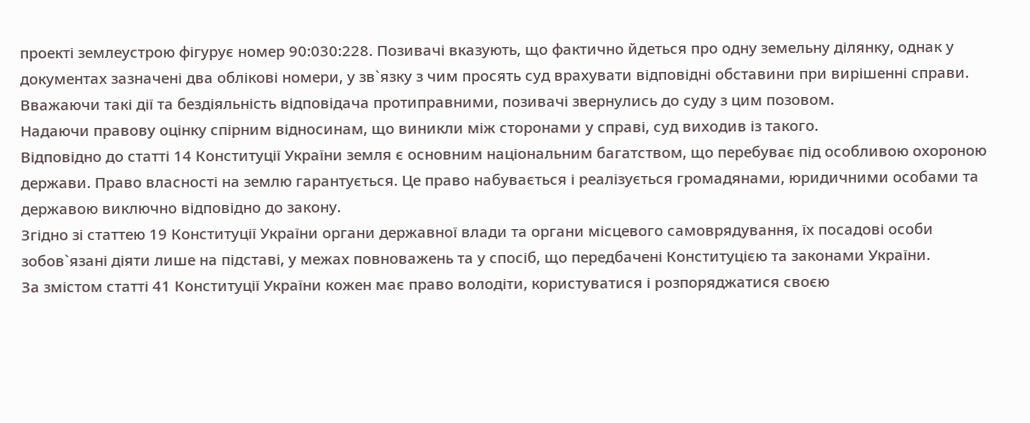проекті землеустрою фігурує номер 90:030:228. Позивачі вказують, що фактично йдеться про одну земельну ділянку, однак у документах зазначені два облікові номери, у зв`язку з чим просять суд врахувати відповідні обставини при вирішенні справи.
Вважаючи такі дії та бездіяльність відповідача протиправними, позивачі звернулись до суду з цим позовом.
Надаючи правову оцінку спірним відносинам, що виникли між сторонами у справі, суд виходив із такого.
Відповідно до статті 14 Конституції України земля є основним національним багатством, що перебуває під особливою охороною держави. Право власності на землю гарантується. Це право набувається і реалізується громадянами, юридичними особами та державою виключно відповідно до закону.
Згідно зі статтею 19 Конституції України органи державної влади та органи місцевого самоврядування, їх посадові особи зобов`язані діяти лише на підставі, у межах повноважень та у спосіб, що передбачені Конституцією та законами України.
За змістом статті 41 Конституції України кожен має право володіти, користуватися і розпоряджатися своєю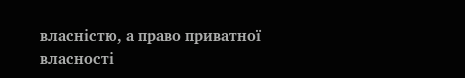власністю, а право приватної власності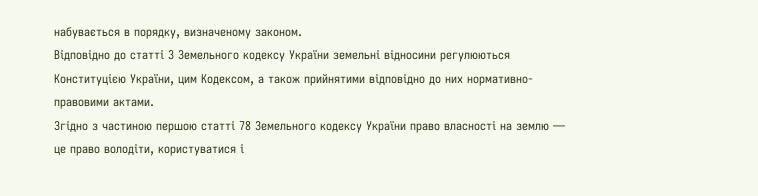набувається в порядку, визначеному законом.
Відповідно до статті 3 Земельного кодексу України земельні відносини регулюються Конституцією України, цим Кодексом, а також прийнятими відповідно до них нормативно-правовими актами.
Згідно з частиною першою статті 78 Земельного кодексу України право власності на землю — це право володіти, користуватися і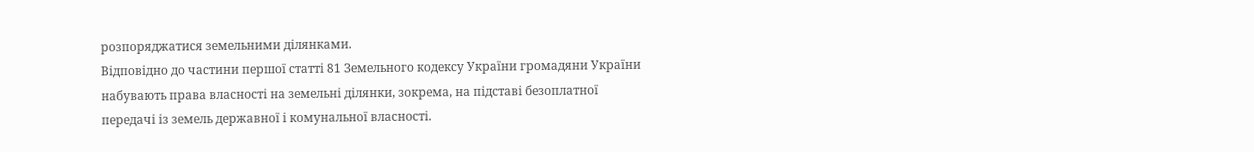розпоряджатися земельними ділянками.
Відповідно до частини першої статті 81 Земельного кодексу України громадяни України набувають права власності на земельні ділянки, зокрема, на підставі безоплатної передачі із земель державної і комунальної власності.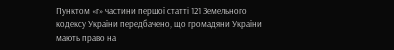Пунктом «г» частини першої статті 121 Земельного кодексу України передбачено, що громадяни України мають право на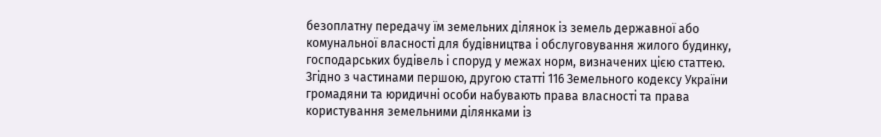безоплатну передачу їм земельних ділянок із земель державної або комунальної власності для будівництва і обслуговування жилого будинку, господарських будівель і споруд у межах норм, визначених цією статтею.
Згідно з частинами першою, другою статті 116 Земельного кодексу України громадяни та юридичні особи набувають права власності та права користування земельними ділянками із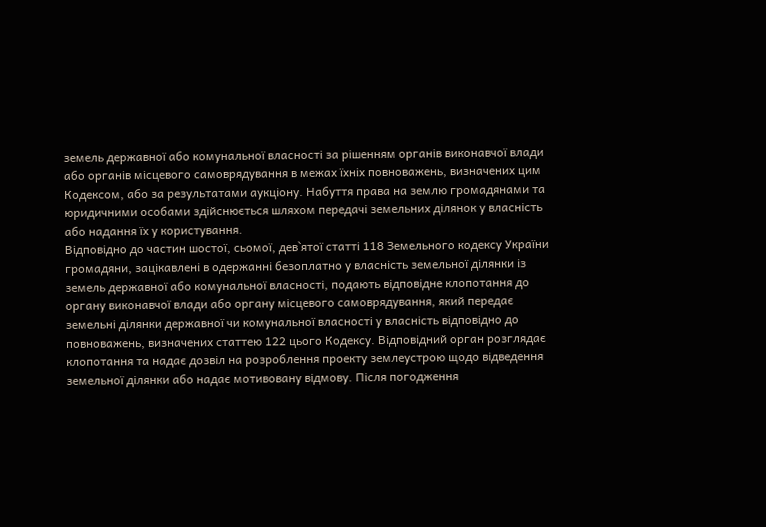земель державної або комунальної власності за рішенням органів виконавчої влади або органів місцевого самоврядування в межах їхніх повноважень, визначених цим Кодексом, або за результатами аукціону. Набуття права на землю громадянами та юридичними особами здійснюється шляхом передачі земельних ділянок у власність або надання їх у користування.
Відповідно до частин шостої, сьомої, дев`ятої статті 118 Земельного кодексу України громадяни, зацікавлені в одержанні безоплатно у власність земельної ділянки із земель державної або комунальної власності, подають відповідне клопотання до органу виконавчої влади або органу місцевого самоврядування, який передає земельні ділянки державної чи комунальної власності у власність відповідно до повноважень, визначених статтею 122 цього Кодексу. Відповідний орган розглядає клопотання та надає дозвіл на розроблення проекту землеустрою щодо відведення земельної ділянки або надає мотивовану відмову. Після погодження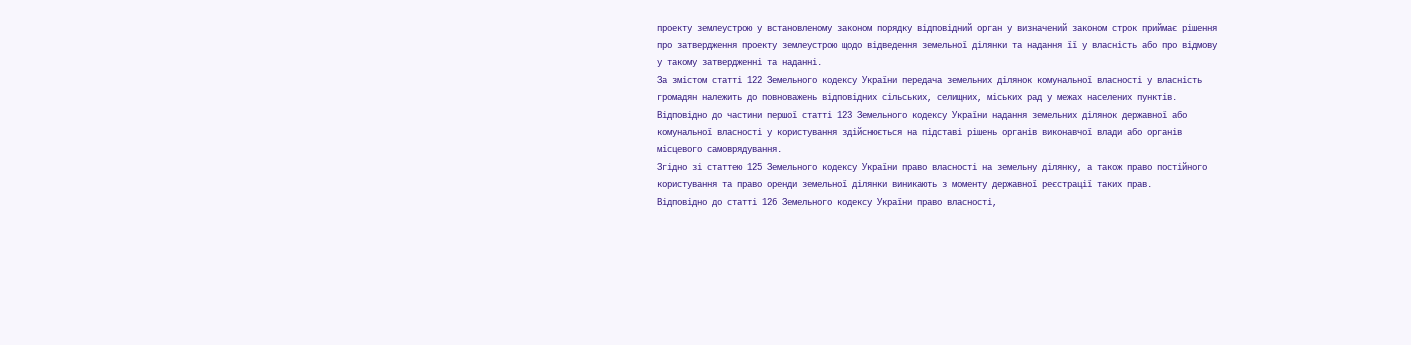проекту землеустрою у встановленому законом порядку відповідний орган у визначений законом строк приймає рішення про затвердження проекту землеустрою щодо відведення земельної ділянки та надання її у власність або про відмову у такому затвердженні та наданні.
За змістом статті 122 Земельного кодексу України передача земельних ділянок комунальної власності у власність громадян належить до повноважень відповідних сільських, селищних, міських рад у межах населених пунктів.
Відповідно до частини першої статті 123 Земельного кодексу України надання земельних ділянок державної або комунальної власності у користування здійснюється на підставі рішень органів виконавчої влади або органів місцевого самоврядування.
Згідно зі статтею 125 Земельного кодексу України право власності на земельну ділянку, а також право постійного користування та право оренди земельної ділянки виникають з моменту державної реєстрації таких прав.
Відповідно до статті 126 Земельного кодексу України право власності,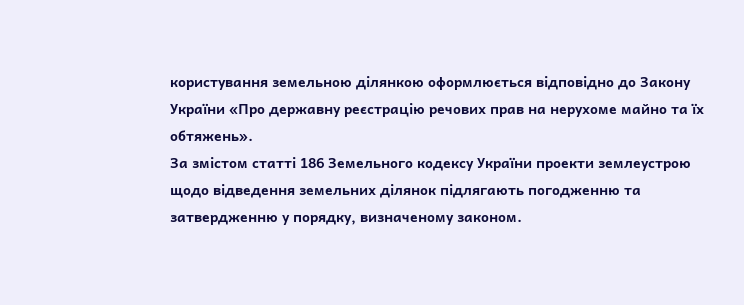користування земельною ділянкою оформлюється відповідно до Закону України «Про державну реєстрацію речових прав на нерухоме майно та їх обтяжень».
За змістом статті 186 Земельного кодексу України проекти землеустрою щодо відведення земельних ділянок підлягають погодженню та затвердженню у порядку, визначеному законом.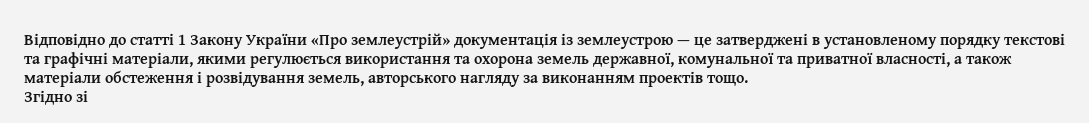Відповідно до статті 1 Закону України «Про землеустрій» документація із землеустрою — це затверджені в установленому порядку текстові та графічні матеріали, якими регулюється використання та охорона земель державної, комунальної та приватної власності, а також матеріали обстеження і розвідування земель, авторського нагляду за виконанням проектів тощо.
Згідно зі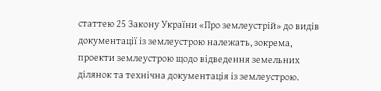статтею 25 Закону України «Про землеустрій» до видів документації із землеустрою належать, зокрема, проекти землеустрою щодо відведення земельних ділянок та технічна документація із землеустрою.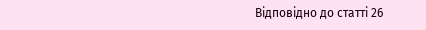Відповідно до статті 26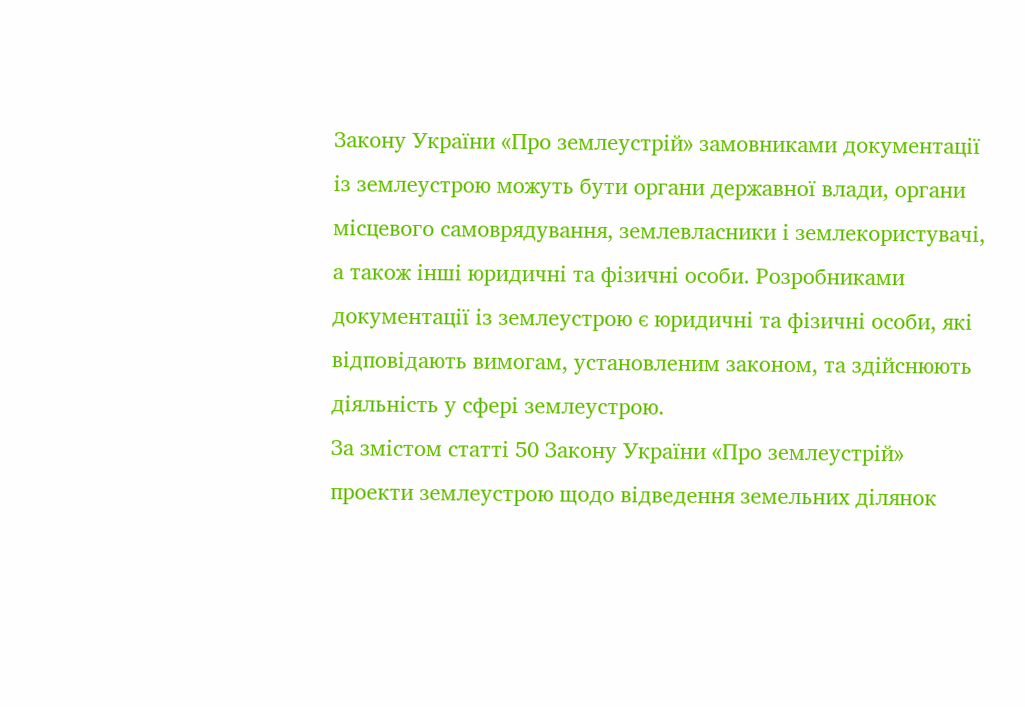Закону України «Про землеустрій» замовниками документації із землеустрою можуть бути органи державної влади, органи місцевого самоврядування, землевласники і землекористувачі, а також інші юридичні та фізичні особи. Розробниками документації із землеустрою є юридичні та фізичні особи, які відповідають вимогам, установленим законом, та здійснюють діяльність у сфері землеустрою.
За змістом статті 50 Закону України «Про землеустрій» проекти землеустрою щодо відведення земельних ділянок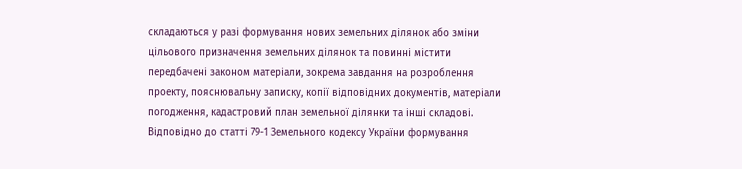складаються у разі формування нових земельних ділянок або зміни цільового призначення земельних ділянок та повинні містити передбачені законом матеріали, зокрема завдання на розроблення проекту, пояснювальну записку, копії відповідних документів, матеріали погодження, кадастровий план земельної ділянки та інші складові.
Відповідно до статті 79-1 Земельного кодексу України формування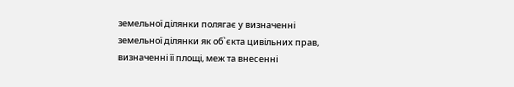земельної ділянки полягає у визначенні земельної ділянки як об`єкта цивільних прав, визначенні її площі, меж та внесенні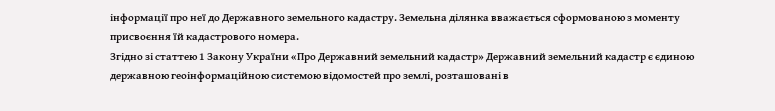інформації про неї до Державного земельного кадастру. Земельна ділянка вважається сформованою з моменту присвоєння їй кадастрового номера.
Згідно зі статтею 1 Закону України «Про Державний земельний кадастр» Державний земельний кадастр є єдиною державною геоінформаційною системою відомостей про землі, розташовані в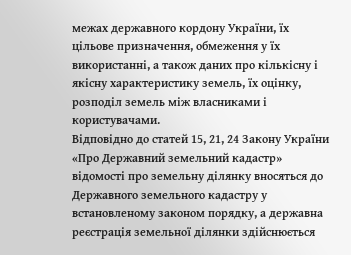межах державного кордону України, їх цільове призначення, обмеження у їх використанні, а також даних про кількісну і якісну характеристику земель, їх оцінку, розподіл земель між власниками і користувачами.
Відповідно до статей 15, 21, 24 Закону України «Про Державний земельний кадастр» відомості про земельну ділянку вносяться до Державного земельного кадастру у встановленому законом порядку, а державна реєстрація земельної ділянки здійснюється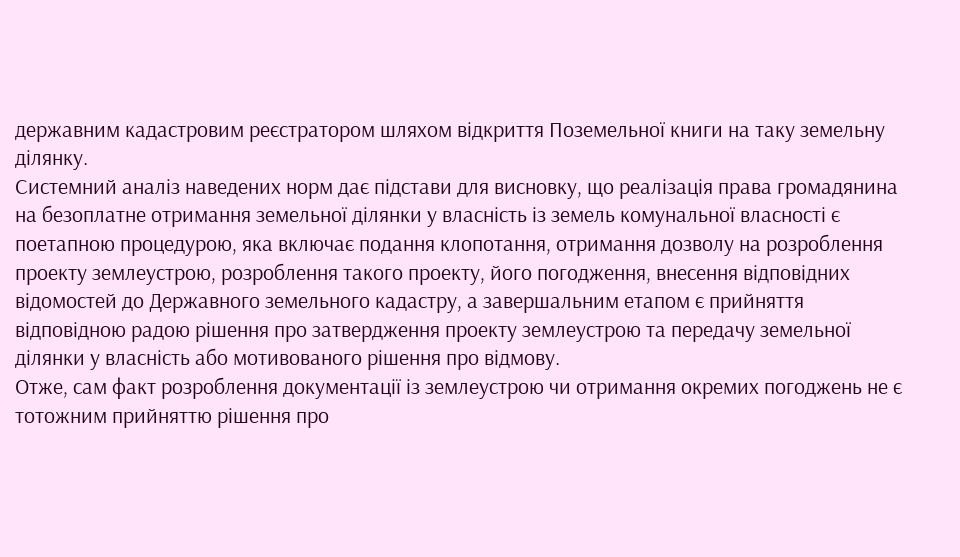державним кадастровим реєстратором шляхом відкриття Поземельної книги на таку земельну ділянку.
Системний аналіз наведених норм дає підстави для висновку, що реалізація права громадянина на безоплатне отримання земельної ділянки у власність із земель комунальної власності є поетапною процедурою, яка включає подання клопотання, отримання дозволу на розроблення проекту землеустрою, розроблення такого проекту, його погодження, внесення відповідних відомостей до Державного земельного кадастру, а завершальним етапом є прийняття відповідною радою рішення про затвердження проекту землеустрою та передачу земельної ділянки у власність або мотивованого рішення про відмову.
Отже, сам факт розроблення документації із землеустрою чи отримання окремих погоджень не є тотожним прийняттю рішення про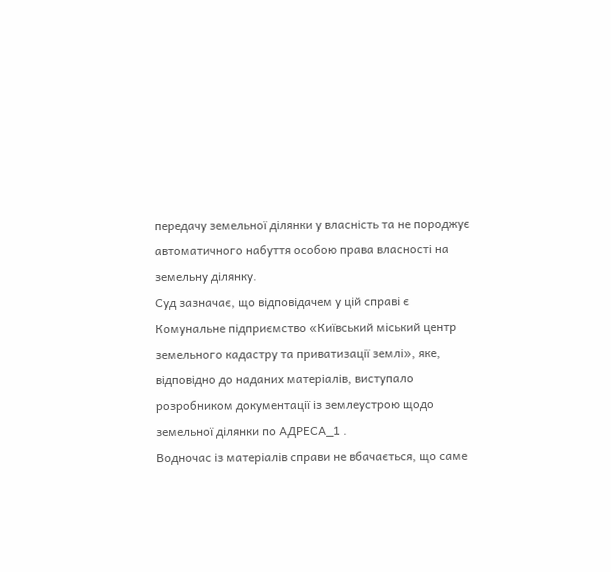передачу земельної ділянки у власність та не породжує автоматичного набуття особою права власності на земельну ділянку.
Суд зазначає, що відповідачем у цій справі є Комунальне підприємство «Київський міський центр земельного кадастру та приватизації землі», яке, відповідно до наданих матеріалів, виступало розробником документації із землеустрою щодо земельної ділянки по АДРЕСА_1 .
Водночас із матеріалів справи не вбачається, що саме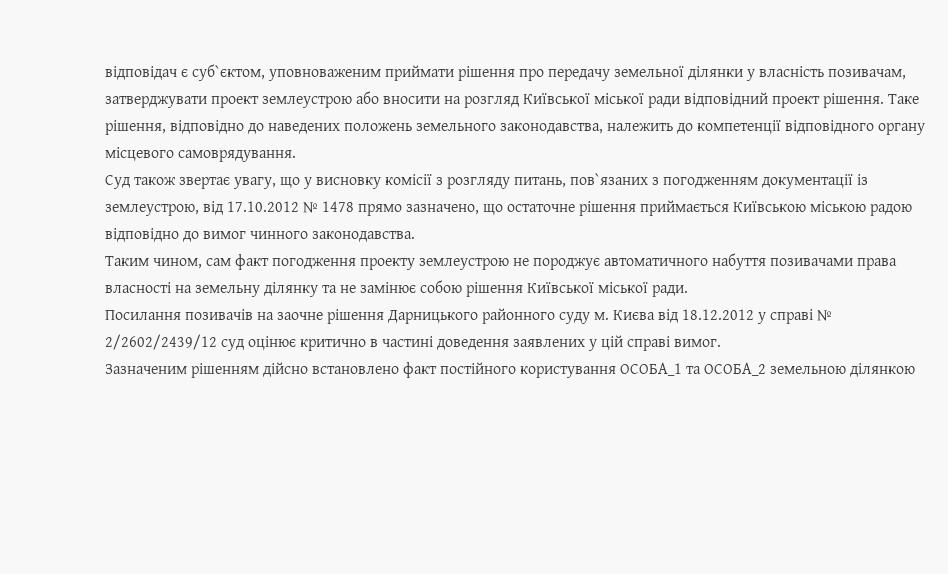відповідач є суб`єктом, уповноваженим приймати рішення про передачу земельної ділянки у власність позивачам, затверджувати проект землеустрою або вносити на розгляд Київської міської ради відповідний проект рішення. Таке рішення, відповідно до наведених положень земельного законодавства, належить до компетенції відповідного органу місцевого самоврядування.
Суд також звертає увагу, що у висновку комісії з розгляду питань, пов`язаних з погодженням документації із землеустрою, від 17.10.2012 № 1478 прямо зазначено, що остаточне рішення приймається Київською міською радою відповідно до вимог чинного законодавства.
Таким чином, сам факт погодження проекту землеустрою не породжує автоматичного набуття позивачами права власності на земельну ділянку та не замінює собою рішення Київської міської ради.
Посилання позивачів на заочне рішення Дарницького районного суду м. Києва від 18.12.2012 у справі № 2/2602/2439/12 суд оцінює критично в частині доведення заявлених у цій справі вимог.
Зазначеним рішенням дійсно встановлено факт постійного користування ОСОБА_1 та ОСОБА_2 земельною ділянкою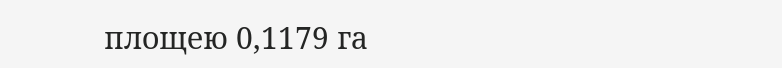площею 0,1179 га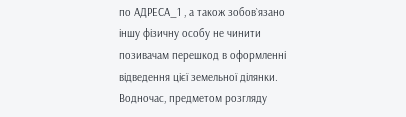по АДРЕСА_1 , а також зобов`язано іншу фізичну особу не чинити позивачам перешкод в оформленні відведення цієї земельної ділянки.
Водночас, предметом розгляду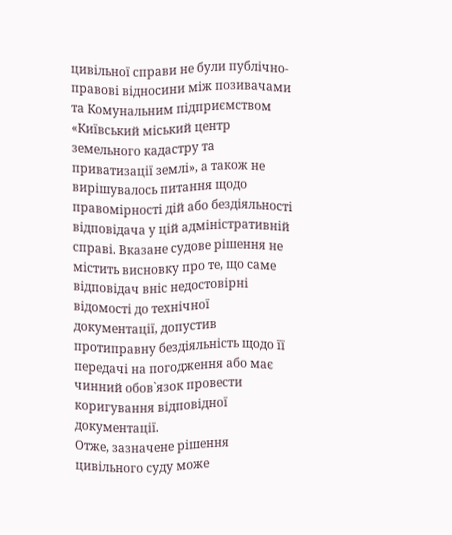цивільної справи не були публічно-правові відносини між позивачами та Комунальним підприємством «Київський міський центр земельного кадастру та приватизації землі», а також не вирішувалось питання щодо правомірності дій або бездіяльності відповідача у цій адміністративній справі. Вказане судове рішення не містить висновку про те, що саме відповідач вніс недостовірні відомості до технічної документації, допустив протиправну бездіяльність щодо її передачі на погодження або має чинний обов`язок провести коригування відповідної документації.
Отже, зазначене рішення цивільного суду може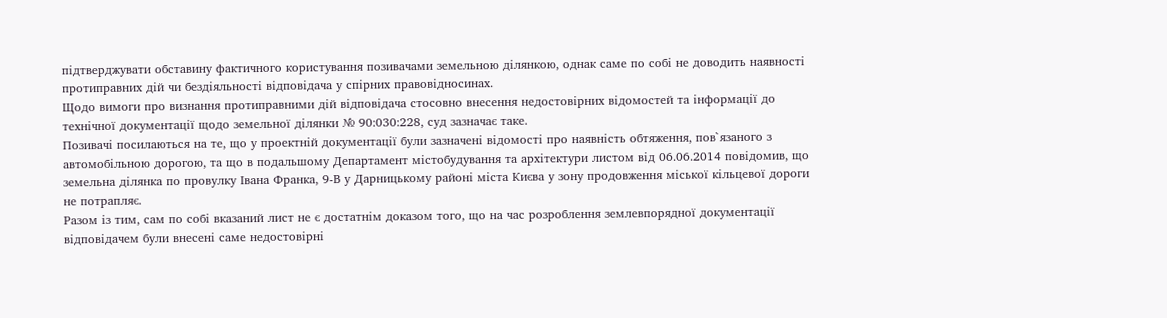підтверджувати обставину фактичного користування позивачами земельною ділянкою, однак саме по собі не доводить наявності протиправних дій чи бездіяльності відповідача у спірних правовідносинах.
Щодо вимоги про визнання протиправними дій відповідача стосовно внесення недостовірних відомостей та інформації до технічної документації щодо земельної ділянки № 90:030:228, суд зазначає таке.
Позивачі посилаються на те, що у проектній документації були зазначені відомості про наявність обтяження, пов`язаного з автомобільною дорогою, та що в подальшому Департамент містобудування та архітектури листом від 06.06.2014 повідомив, що земельна ділянка по провулку Івана Франка, 9-В у Дарницькому районі міста Києва у зону продовження міської кільцевої дороги не потрапляє.
Разом із тим, сам по собі вказаний лист не є достатнім доказом того, що на час розроблення землевпорядної документації відповідачем були внесені саме недостовірні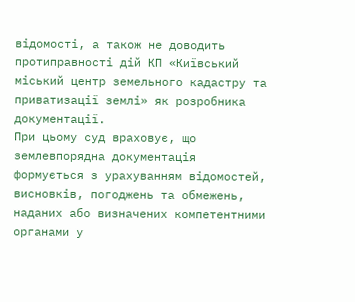відомості, а також не доводить протиправності дій КП «Київський міський центр земельного кадастру та приватизації землі» як розробника документації.
При цьому суд враховує, що землевпорядна документація формується з урахуванням відомостей, висновків, погоджень та обмежень, наданих або визначених компетентними органами у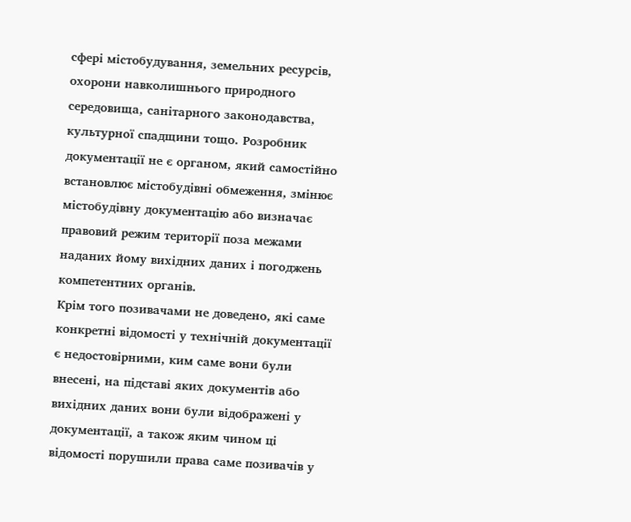сфері містобудування, земельних ресурсів, охорони навколишнього природного середовища, санітарного законодавства, культурної спадщини тощо. Розробник документації не є органом, який самостійно встановлює містобудівні обмеження, змінює містобудівну документацію або визначає правовий режим території поза межами наданих йому вихідних даних і погоджень компетентних органів.
Крім того позивачами не доведено, які саме конкретні відомості у технічній документації є недостовірними, ким саме вони були внесені, на підставі яких документів або вихідних даних вони були відображені у документації, а також яким чином ці відомості порушили права саме позивачів у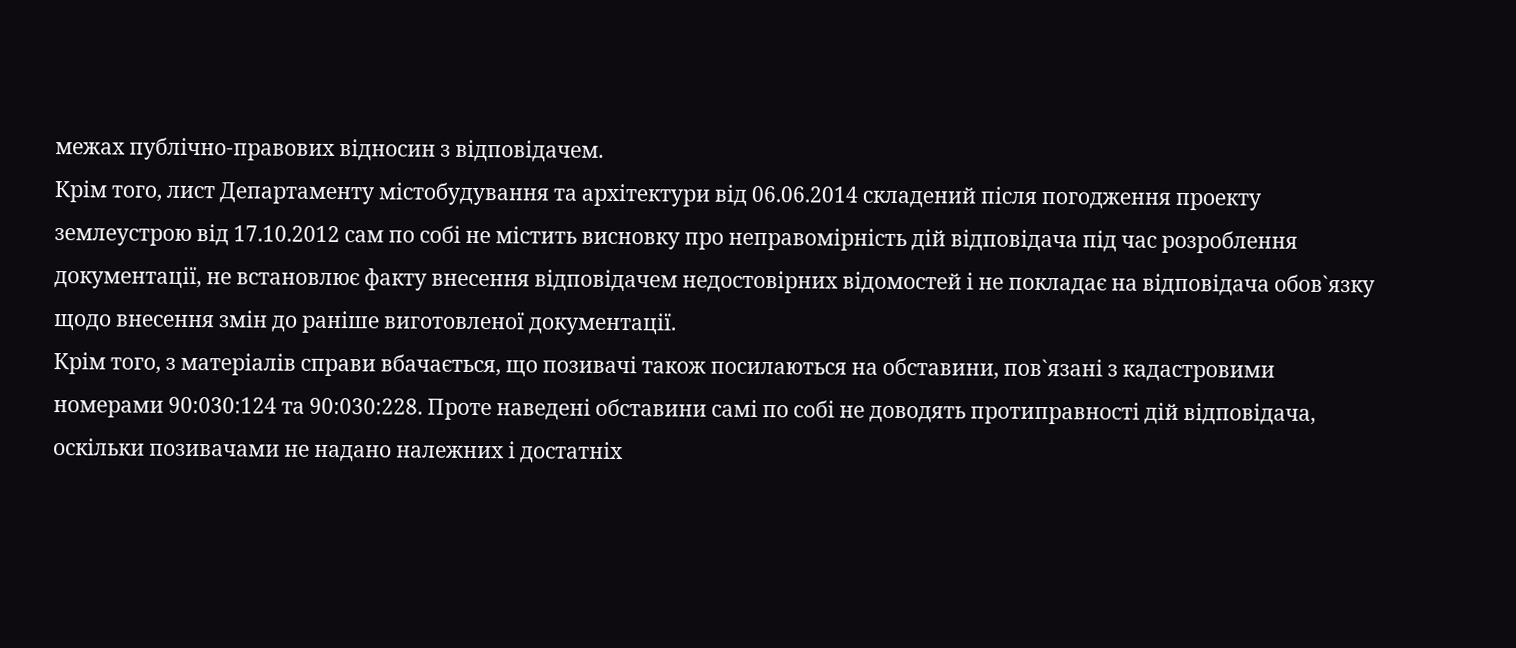межах публічно-правових відносин з відповідачем.
Крім того, лист Департаменту містобудування та архітектури від 06.06.2014 складений після погодження проекту землеустрою від 17.10.2012 сам по собі не містить висновку про неправомірність дій відповідача під час розроблення документації, не встановлює факту внесення відповідачем недостовірних відомостей і не покладає на відповідача обов`язку щодо внесення змін до раніше виготовленої документації.
Крім того, з матеріалів справи вбачається, що позивачі також посилаються на обставини, пов`язані з кадастровими номерами 90:030:124 та 90:030:228. Проте наведені обставини самі по собі не доводять протиправності дій відповідача, оскільки позивачами не надано належних і достатніх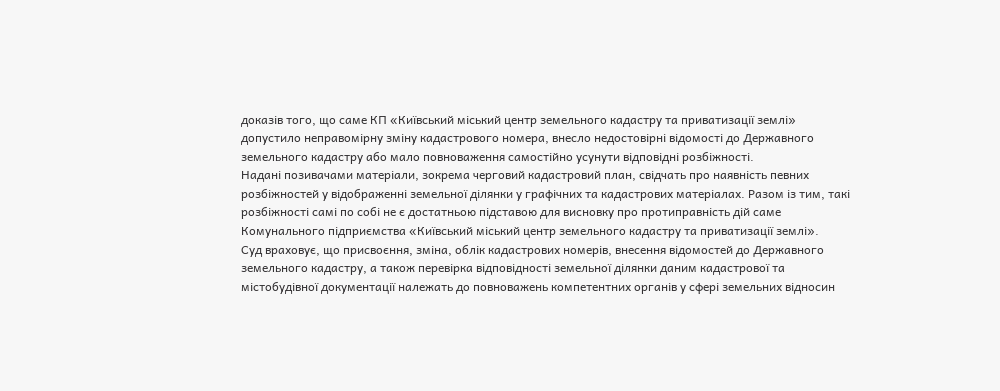доказів того, що саме КП «Київський міський центр земельного кадастру та приватизації землі» допустило неправомірну зміну кадастрового номера, внесло недостовірні відомості до Державного земельного кадастру або мало повноваження самостійно усунути відповідні розбіжності.
Надані позивачами матеріали, зокрема черговий кадастровий план, свідчать про наявність певних розбіжностей у відображенні земельної ділянки у графічних та кадастрових матеріалах. Разом із тим, такі розбіжності самі по собі не є достатньою підставою для висновку про протиправність дій саме Комунального підприємства «Київський міський центр земельного кадастру та приватизації землі».
Суд враховує, що присвоєння, зміна, облік кадастрових номерів, внесення відомостей до Державного земельного кадастру, а також перевірка відповідності земельної ділянки даним кадастрової та містобудівної документації належать до повноважень компетентних органів у сфері земельних відносин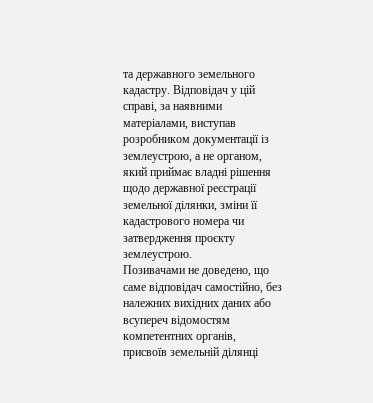та державного земельного кадастру. Відповідач у цій справі, за наявними матеріалами, виступав розробником документації із землеустрою, а не органом, який приймає владні рішення щодо державної реєстрації земельної ділянки, зміни її кадастрового номера чи затвердження проєкту землеустрою.
Позивачами не доведено, що саме відповідач самостійно, без належних вихідних даних або всупереч відомостям компетентних органів, присвоїв земельній ділянці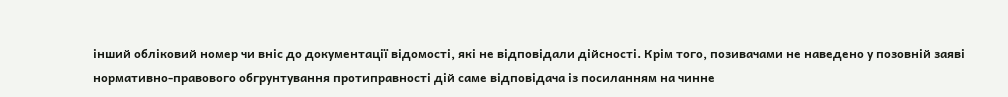інший обліковий номер чи вніс до документації відомості, які не відповідали дійсності. Крім того, позивачами не наведено у позовній заяві нормативно-правового обгрунтування протиправності дій саме відповідача із посиланням на чинне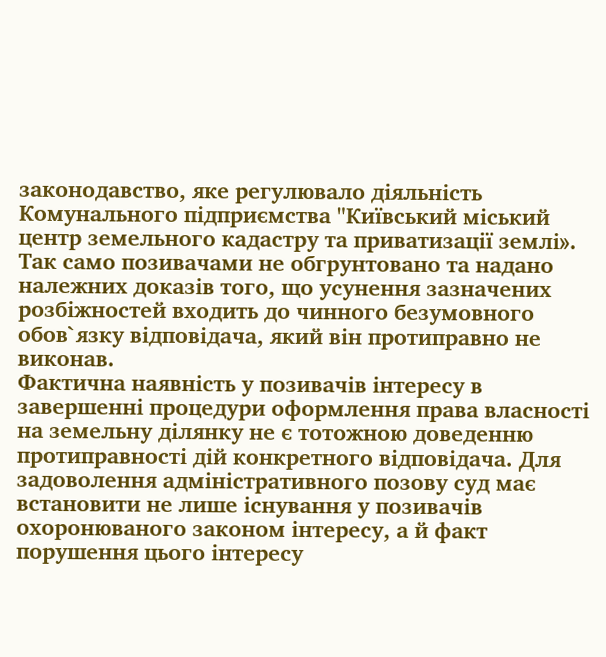законодавство, яке регулювало діяльність Комунального підприємства "Київський міський центр земельного кадастру та приватизації землі». Так само позивачами не обгрунтовано та надано належних доказів того, що усунення зазначених розбіжностей входить до чинного безумовного обов`язку відповідача, який він протиправно не виконав.
Фактична наявність у позивачів інтересу в завершенні процедури оформлення права власності на земельну ділянку не є тотожною доведенню протиправності дій конкретного відповідача. Для задоволення адміністративного позову суд має встановити не лише існування у позивачів охоронюваного законом інтересу, а й факт порушення цього інтересу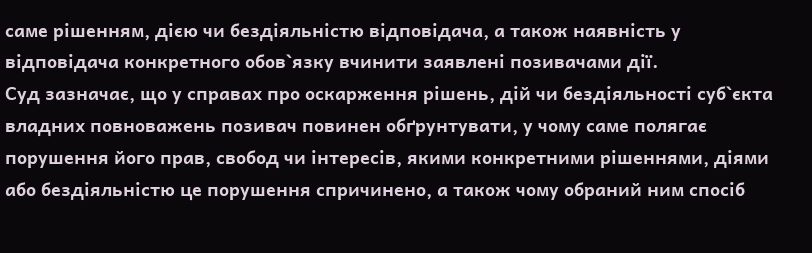саме рішенням, дією чи бездіяльністю відповідача, а також наявність у відповідача конкретного обов`язку вчинити заявлені позивачами дії.
Суд зазначає, що у справах про оскарження рішень, дій чи бездіяльності суб`єкта владних повноважень позивач повинен обґрунтувати, у чому саме полягає порушення його прав, свобод чи інтересів, якими конкретними рішеннями, діями або бездіяльністю це порушення спричинено, а також чому обраний ним спосіб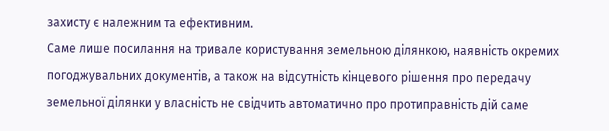захисту є належним та ефективним.
Саме лише посилання на тривале користування земельною ділянкою, наявність окремих погоджувальних документів, а також на відсутність кінцевого рішення про передачу земельної ділянки у власність не свідчить автоматично про протиправність дій саме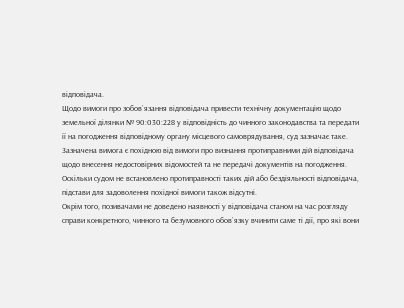відповідача.
Щодо вимоги про зобов`язання відповідача привести технічну документацію щодо земельної ділянки № 90:030:228 у відповідність до чинного законодавства та передати її на погодження відповідному органу місцевого самоврядування, суд зазначає таке.
Зазначена вимога є похідною від вимоги про визнання протиправними дій відповідача щодо внесення недостовірних відомостей та не передачі документів на погодження. Оскільки судом не встановлено протиправності таких дій або бездіяльності відповідача, підстави для задоволення похідної вимоги також відсутні.
Окрім того, позивачами не доведено наявності у відповідача станом на час розгляду справи конкретного, чинного та безумовного обов`язку вчинити саме ті дії, про які вони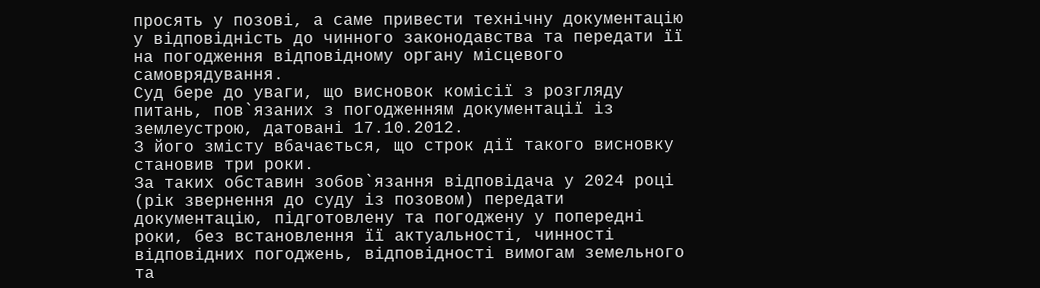просять у позові, а саме привести технічну документацію у відповідність до чинного законодавства та передати її на погодження відповідному органу місцевого самоврядування.
Суд бере до уваги, що висновок комісії з розгляду питань, пов`язаних з погодженням документації із землеустрою, датовані 17.10.2012.
З його змісту вбачається, що строк дії такого висновку становив три роки.
За таких обставин зобов`язання відповідача у 2024 році (рік звернення до суду із позовом) передати документацію, підготовлену та погоджену у попередні роки, без встановлення її актуальності, чинності відповідних погоджень, відповідності вимогам земельного та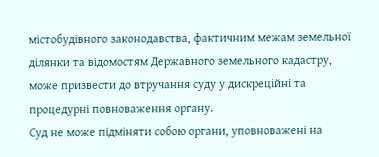містобудівного законодавства, фактичним межам земельної ділянки та відомостям Державного земельного кадастру, може призвести до втручання суду у дискреційні та процедурні повноваження органу.
Суд не може підміняти собою органи, уповноважені на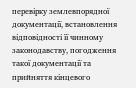перевірку землевпорядної документації, встановлення відповідності її чинному законодавству, погодження такої документації та прийняття кінцевого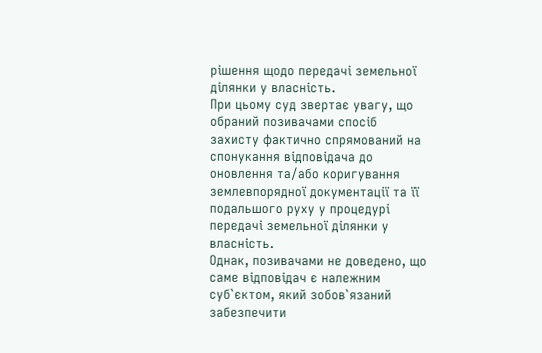рішення щодо передачі земельної ділянки у власність.
При цьому суд звертає увагу, що обраний позивачами спосіб захисту фактично спрямований на спонукання відповідача до оновлення та/або коригування землевпорядної документації та її подальшого руху у процедурі передачі земельної ділянки у власність.
Однак, позивачами не доведено, що саме відповідач є належним суб`єктом, який зобов`язаний забезпечити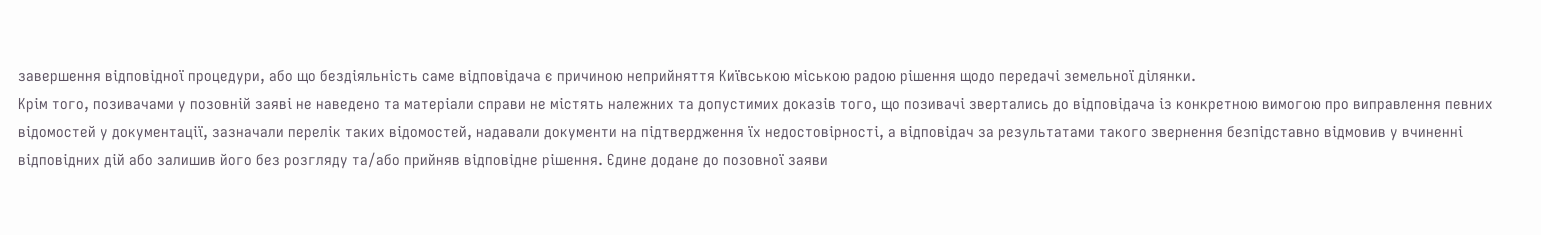завершення відповідної процедури, або що бездіяльність саме відповідача є причиною неприйняття Київською міською радою рішення щодо передачі земельної ділянки.
Крім того, позивачами у позовній заяві не наведено та матеріали справи не містять належних та допустимих доказів того, що позивачі звертались до відповідача із конкретною вимогою про виправлення певних відомостей у документації, зазначали перелік таких відомостей, надавали документи на підтвердження їх недостовірності, а відповідач за результатами такого звернення безпідставно відмовив у вчиненні відповідних дій або залишив його без розгляду та/або прийняв відповідне рішення. Єдине додане до позовної заяви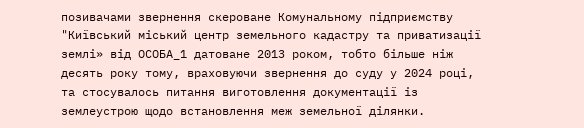позивачами звернення скероване Комунальному підприємству "Київський міський центр земельного кадастру та приватизації землі» від ОСОБА_1 датоване 2013 роком, тобто більше ніж десять року тому, враховуючи звернення до суду у 2024 році, та стосувалось питання виготовлення документації із землеустрою щодо встановлення меж земельної ділянки.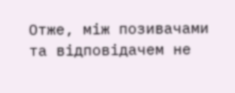Отже, між позивачами та відповідачем не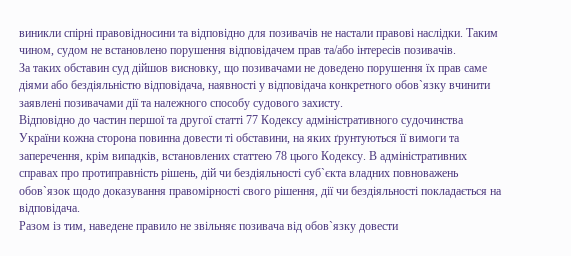виникли спірні правовідносини та відповідно для позивачів не настали правові наслідки. Таким чином, судом не встановлено порушення відповідачем прав та/або інтересів позивачів.
За таких обставин суд дійшов висновку, що позивачами не доведено порушення їх прав саме діями або бездіяльністю відповідача, наявності у відповідача конкретного обов`язку вчинити заявлені позивачами дії та належного способу судового захисту.
Відповідно до частин першої та другої статті 77 Кодексу адміністративного судочинства України кожна сторона повинна довести ті обставини, на яких ґрунтуються її вимоги та заперечення, крім випадків, встановлених статтею 78 цього Кодексу. В адміністративних справах про протиправність рішень, дій чи бездіяльності суб`єкта владних повноважень обов`язок щодо доказування правомірності свого рішення, дії чи бездіяльності покладається на відповідача.
Разом із тим, наведене правило не звільняє позивача від обов`язку довести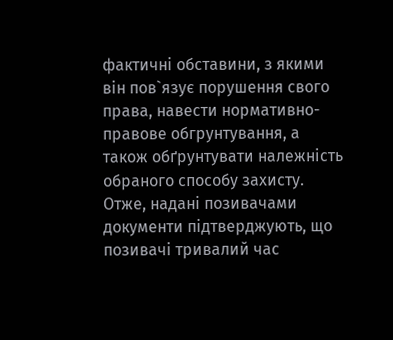фактичні обставини, з якими він пов`язує порушення свого права, навести нормативно-правове обгрунтування, а також обґрунтувати належність обраного способу захисту.
Отже, надані позивачами документи підтверджують, що позивачі тривалий час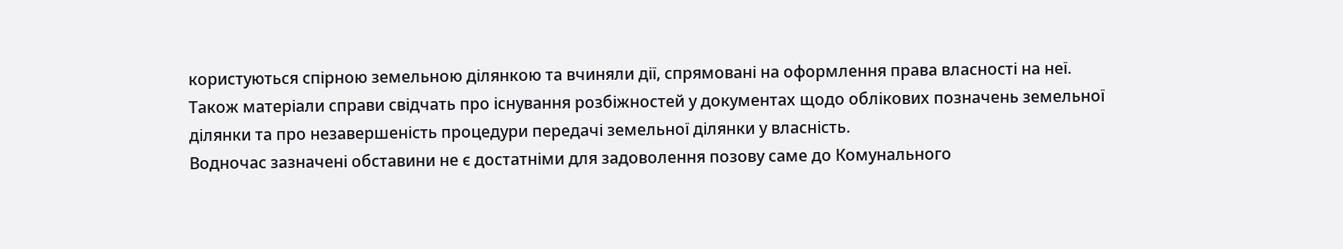користуються спірною земельною ділянкою та вчиняли дії, спрямовані на оформлення права власності на неї. Також матеріали справи свідчать про існування розбіжностей у документах щодо облікових позначень земельної ділянки та про незавершеність процедури передачі земельної ділянки у власність.
Водночас зазначені обставини не є достатніми для задоволення позову саме до Комунального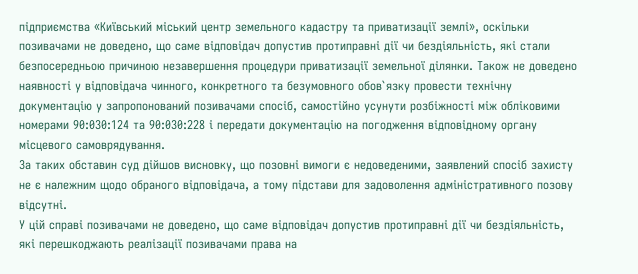підприємства «Київський міський центр земельного кадастру та приватизації землі», оскільки позивачами не доведено, що саме відповідач допустив протиправні дії чи бездіяльність, які стали безпосередньою причиною незавершення процедури приватизації земельної ділянки. Також не доведено наявності у відповідача чинного, конкретного та безумовного обов`язку провести технічну документацію у запропонований позивачами спосіб, самостійно усунути розбіжності між обліковими номерами 90:030:124 та 90:030:228 і передати документацію на погодження відповідному органу місцевого самоврядування.
За таких обставин суд дійшов висновку, що позовні вимоги є недоведеними, заявлений спосіб захисту не є належним щодо обраного відповідача, а тому підстави для задоволення адміністративного позову відсутні.
У цій справі позивачами не доведено, що саме відповідач допустив протиправні дії чи бездіяльність, які перешкоджають реалізації позивачами права на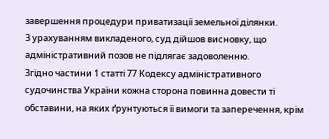завершення процедури приватизації земельної ділянки.
З урахуванням викладеного, суд дійшов висновку, що адміністративний позов не підлягає задоволенню.
Згідно частини 1 статті 77 Кодексу адміністративного судочинства України кожна сторона повинна довести ті обставини, на яких ґрунтуються її вимоги та заперечення, крім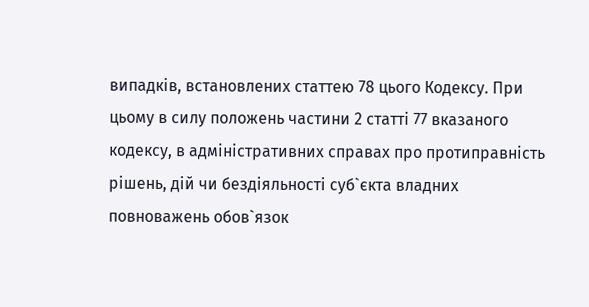випадків, встановлених статтею 78 цього Кодексу. При цьому в силу положень частини 2 статті 77 вказаного кодексу, в адміністративних справах про протиправність рішень, дій чи бездіяльності суб`єкта владних повноважень обов`язок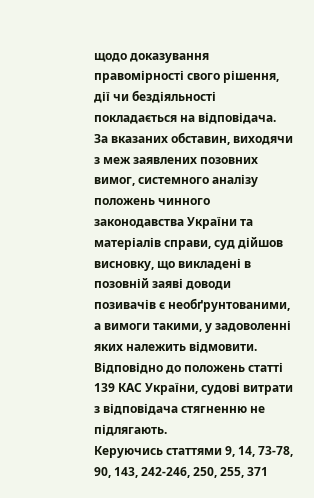щодо доказування правомірності свого рішення, дії чи бездіяльності покладається на відповідача.
За вказаних обставин, виходячи з меж заявлених позовних вимог, системного аналізу положень чинного законодавства України та матеріалів справи, суд дійшов висновку, що викладені в позовній заяві доводи позивачів є необґрунтованими, а вимоги такими, у задоволенні яких належить відмовити.
Відповідно до положень статті 139 КАС України, судові витрати з відповідача стягненню не підлягають.
Керуючись статтями 9, 14, 73-78, 90, 143, 242-246, 250, 255, 371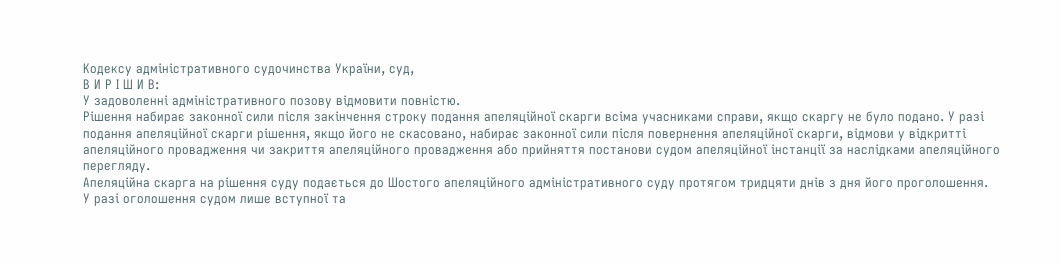Кодексу адміністративного судочинства України, суд,
В И Р І Ш И В:
У задоволенні адміністративного позову відмовити повністю.
Рішення набирає законної сили після закінчення строку подання апеляційної скарги всіма учасниками справи, якщо скаргу не було подано. У разі подання апеляційної скарги рішення, якщо його не скасовано, набирає законної сили після повернення апеляційної скарги, відмови у відкритті апеляційного провадження чи закриття апеляційного провадження або прийняття постанови судом апеляційної інстанції за наслідками апеляційного перегляду.
Апеляційна скарга на рішення суду подається до Шостого апеляційного адміністративного суду протягом тридцяти днів з дня його проголошення.
У разі оголошення судом лише вступної та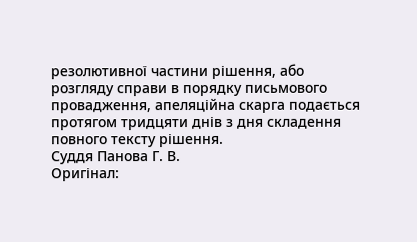резолютивної частини рішення, або розгляду справи в порядку письмового провадження, апеляційна скарга подається протягом тридцяти днів з дня складення повного тексту рішення.
Суддя Панова Г. В.
Оригінал: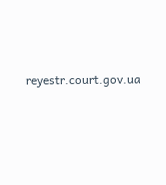reyestr.court.gov.ua